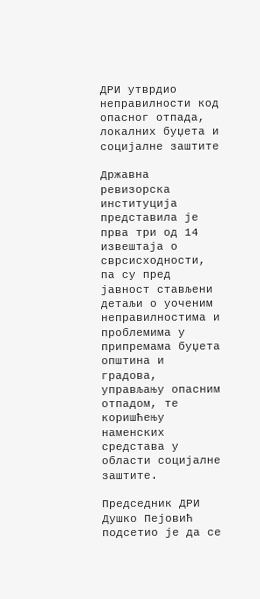ДРИ утврдио неправилности код опасног отпада, локалних буџета и социјалне заштите

Државна ревизорска институција представила је прва три од 14 извештаја о сврсисходности, па су пред јавност стављени детаљи о уоченим неправилностима и проблемима у припремама буџета општина и градова, управљању опасним отпадом, те коришћењу наменских средстава у области социјалне заштите.

Председник ДРИ Душко Пејовић подсетио је да се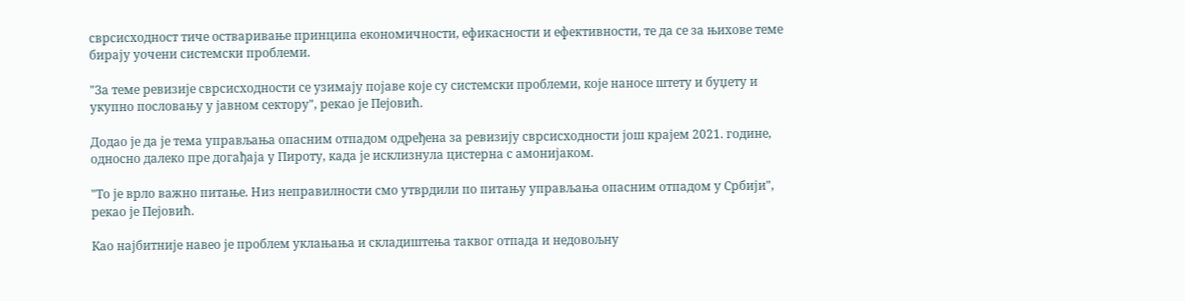сврсисходност тиче остваривање принципа економичности, ефикасности и ефективности, те да се за њихове теме бирају уочени системски проблеми.

"За теме ревизије сврсисходности се узимају појаве које су системски проблеми, које наносе штету и буџету и укупно пословању у јавном сектору", рекао је Пејовић.

Додао је да је тема управљања опасним отпадом одређена за ревизију сврсисходности још крајем 2021. године, односно далеко пре догађаја у Пироту, када је исклизнула цистерна с амонијаком.

"То је врло важно питање. Низ неправилности смо утврдили по питању управљања опасним отпадом у Србији", рекао је Пејовић.

Као најбитније навео је проблем уклањања и складиштења таквог отпада и недовољну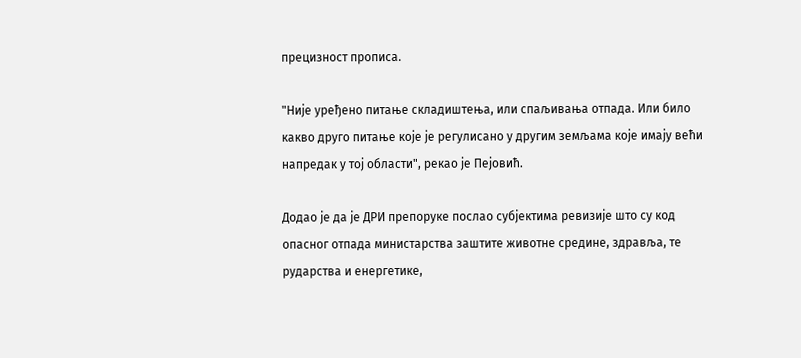прецизност прописа.

"Није уређено питање складиштења, или спаљивања отпада. Или било какво друго питање које је регулисано у другим земљама које имају већи напредак у тој области", рекао је Пејовић.

Додао је да је ДРИ препоруке послао субјектима ревизије што су код опасног отпада министарства заштите животне средине, здравља, те рударства и енергетике,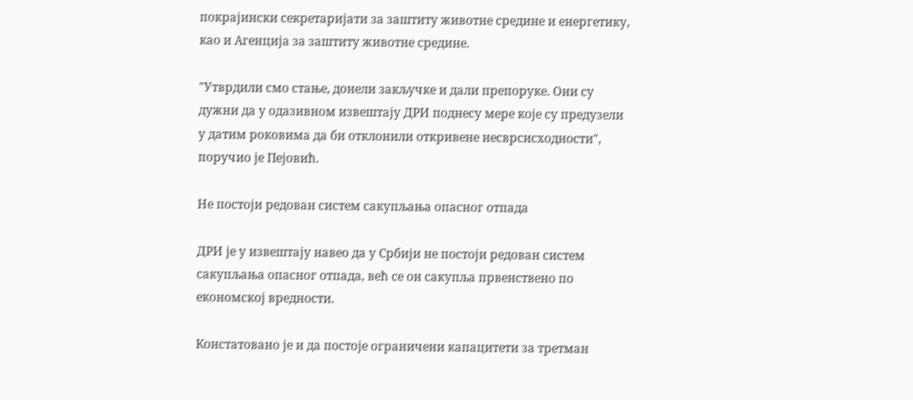покрајински секретаријати за заштиту животне средине и енергетику, као и Агенција за заштиту животне средине.

"Утврдили смо стање, донели закључке и дали препоруке. Они су дужни да у одазивном извештају ДРИ поднесу мере које су предузели у датим роковима да би отклонили откривене несврсисходности", поручио је Пејовић.

Не постоји редован систем сакупљања опасног отпада

ДРИ је у извештају навео да у Србији не постоји редован систем сакупљања опасног отпада, већ се он сакупља првенствено по економској вредности.

Констатовано је и да постоје ограничени капацитети за третман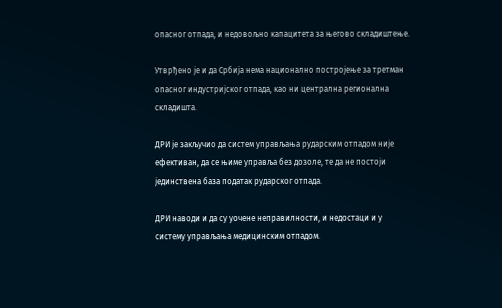опасног отпада, и недовољно капацитета за његово складиштење.

Утврђено је и да Србија нема национално постројење за третман опасног индустријског отпада, као ни централна регионална складишта.

ДРИ је закључио да систем управљања рударским отпадом није ефективан, да се њиме управља без дозоле, те да не постоји јединствена база податак рударског отпада.

ДРИ наводи и да су уочене неправилности, и недостаци и у систему управљања медицинским отпадом.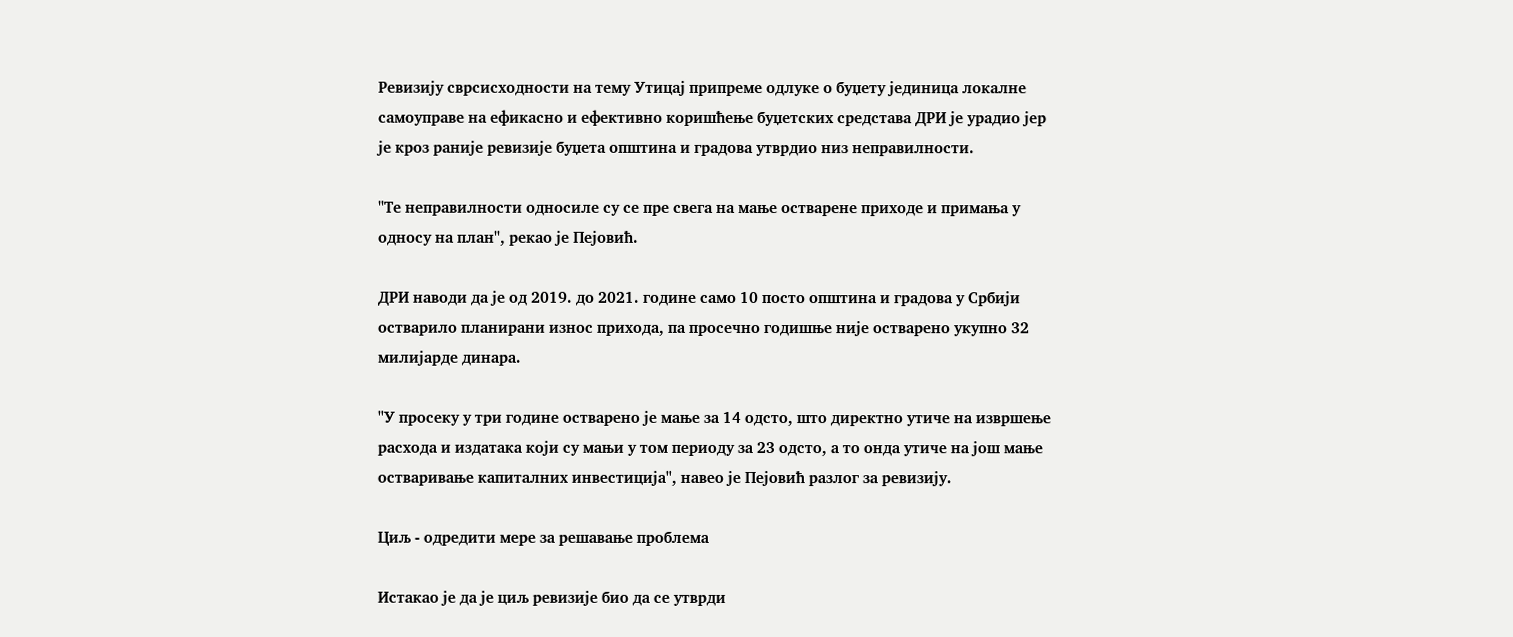Ревизију сврсисходности на тему Утицај припреме одлуке о буџету јединица локалне самоуправе на ефикасно и ефективно коришћење буџетских средстава ДРИ је урадио јер је кроз раније ревизије буџета општина и градова утврдио низ неправилности.

"Те неправилности односиле су се пре свега на мање остварене приходе и примања у односу на план", рекао је Пејовић.

ДРИ наводи да је од 2019. до 2021. године само 10 посто општина и градова у Србији остварило планирани износ прихода, па просечно годишње није остварено укупно 32 милијарде динара.

"У просеку у три године остварено је мање за 14 одсто, што директно утиче на извршење расхода и издатака који су мањи у том периоду за 23 одсто, а то онда утиче на још мање остваривање капиталних инвестиција", навео је Пејовић разлог за ревизију.

Циљ - одредити мере за решавање проблема

Истакао је да је циљ ревизије био да се утврди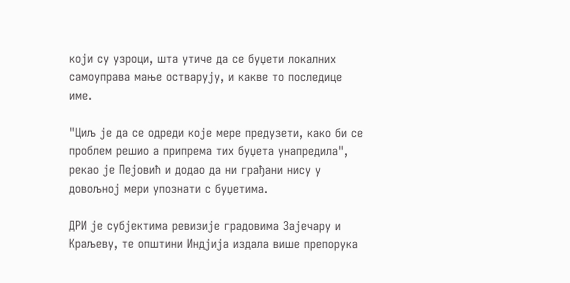који су узроци, шта утиче да се буџети локалних самоуправа мање остварују, и какве то последице име.

"Циљ је да се одреди које мере предузети, како би се проблем решио а припрема тих буџета унапредила", рекао је Пејовић и додао да ни грађани нису у довољној мери упознати с буџетима.

ДРИ је субјектима ревизије градовима Зајечару и Краљеву, те општини Индјија издала више препорука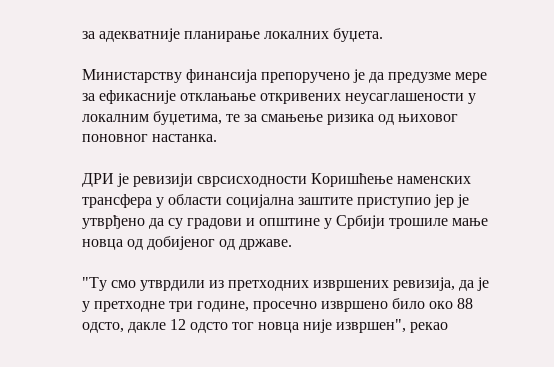за адекватније планирање локалних буџета.

Министарству финансија препоручено је да предузме мере за ефикасније отклањање откривених неусаглашености у локалним буџетима, те за смањење ризика од њиховог поновног настанка.

ДРИ је ревизији сврсисходности Коришћење наменских трансфера у области социјална заштите приступио јер је утврђено да су градови и општине у Србији трошиле мање новца од добијеног од државе.

"Ту смо утврдили из претходних извршених ревизија, да је у претходне три године, просечно извршено било око 88 одсто, дакле 12 одсто тог новца није извршен", рекао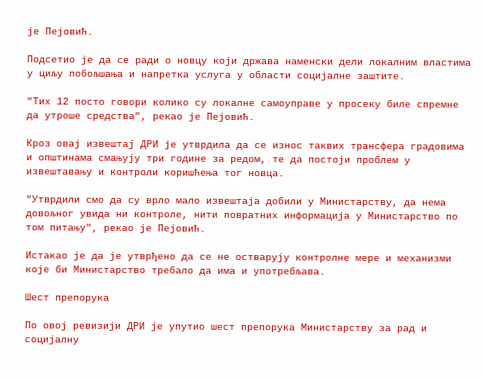је Пејовић.

Подсетио је да се ради о новцу који држава наменски дели локалним властима у циљу побољшања и напретка услуга у области социјалне заштите.

"Тих 12 посто говори колико су локалне самоуправе у просеку биле спремне да утроше средства", рекао је Пејовић.

Кроз овај извештај ДРИ је утврдила да се износ таквих трансфера градовима и општинама смањују три године за редом, те да постоји проблем у извештавању и контроли коришћења тог новца.

"Утврдили смо да су врло мало извештаја добили у Министарству, да нема довољног увида ни контроле, нити повратних информација у Министарство по том питању", рекао је Пејовић.

Истакао је да је утврђено да се не остварују контролне мере и механизми које би Министарство требало да има и употребљава.

Шест препорука

По овој ревизији ДРИ је упутио шест препорука Министарству за рад и социјалну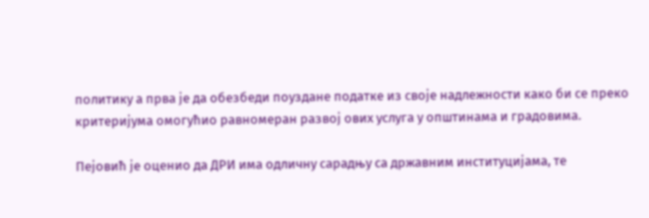политику а прва је да обезбеди поуздане податке из своје надлежности како би се преко критеријума омогућио равномеран развој ових услуга у општинама и градовима.

Пејовић је оценио да ДРИ има одличну сарадњу са државним институцијама, те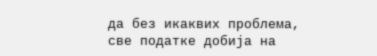да без икаквих проблема, све податке добија на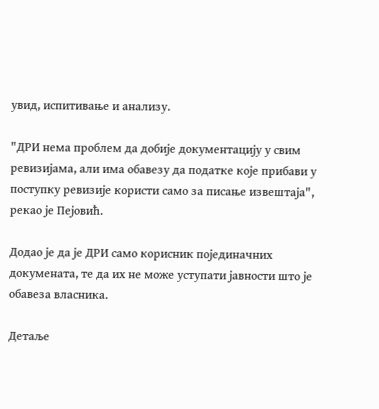увид, испитивање и анализу.

"ДРИ нема проблем да добије документацију у свим ревизијама, али има обавезу да податке које прибави у поступку ревизије користи само за писање извештаја", рекао је Пејовић.

Додао је да је ДРИ само корисник појединачних докумената, те да их не може уступати јавности што је обавеза власника.

Детаље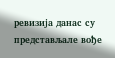ревизија данас су представљале вође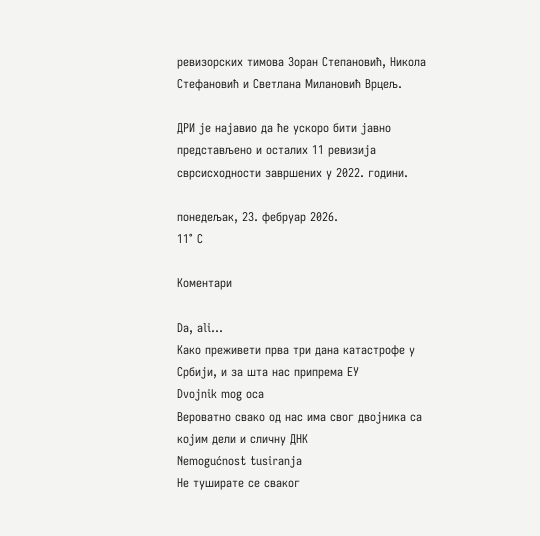ревизорских тимова Зоран Степановић, Никола Стефановић и Светлана Милановић Врцељ.

ДРИ је најавио да ће ускоро бити јавно представљено и осталих 11 ревизија сврсисходности завршених у 2022. години.

понедељак, 23. фебруар 2026.
11° C

Коментари

Da, ali...
Како преживети прва три дана катастрофе у Србији, и за шта нас припрема ЕУ
Dvojnik mog oca
Вероватно свако од нас има свог двојника са којим дели и сличну ДНК
Nemogućnost tusiranja
Не туширате се сваког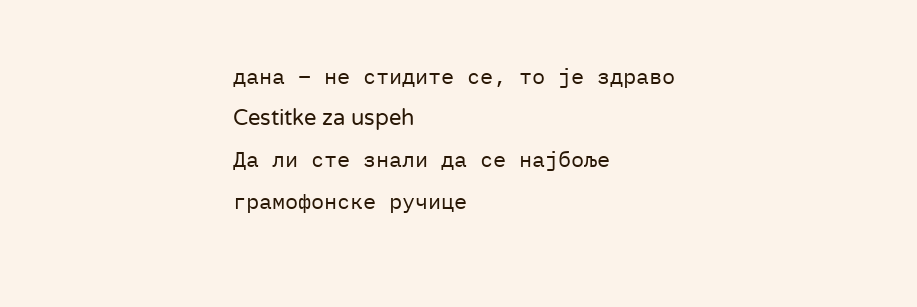дана – не стидите се, то је здраво
Cestitke za uspeh
Да ли сте знали да се најбоље грамофонске ручице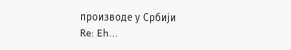производе у Србији
Re: Eh...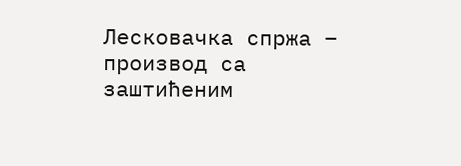Лесковачка спржа – производ са заштићеним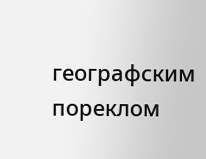географским пореклом